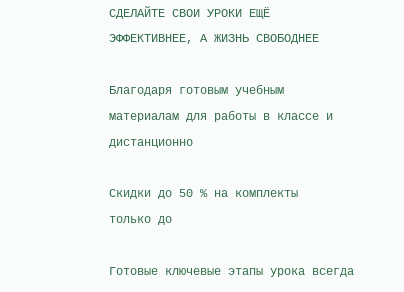СДЕЛАЙТЕ СВОИ УРОКИ ЕЩЁ ЭФФЕКТИВНЕЕ, А ЖИЗНЬ СВОБОДНЕЕ

Благодаря готовым учебным материалам для работы в классе и дистанционно

Скидки до 50 % на комплекты
только до

Готовые ключевые этапы урока всегда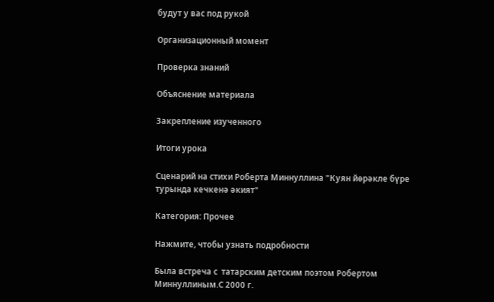будут у вас под рукой

Организационный момент

Проверка знаний

Объяснение материала

Закрепление изученного

Итоги урока

Сценарий на стихи Роберта Миннуллина "Куян йөрәкле бүре турында кечкенә әкият"

Категория: Прочее

Нажмите, чтобы узнать подробности

Была встреча с  татарским детским поэтом Робертом Миннуллиным.С 2000 г.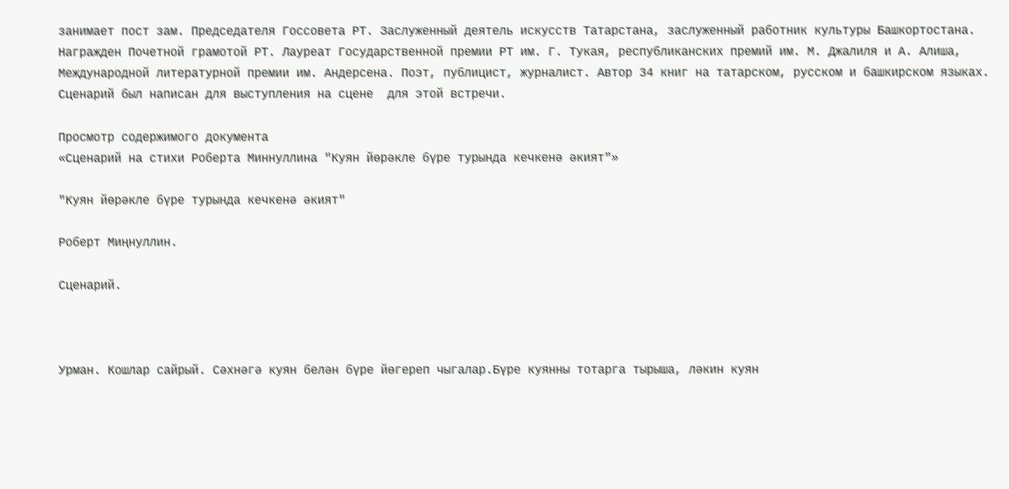занимает пост зам. Председателя Госсовета РТ. Заслуженный деятель искусств Татарстана, заслуженный работник культуры Башкортостана. Награжден Почетной грамотой РТ. Лауреат Государственной премии РТ им. Г. Тукая, республиканских премий им. М. Джалиля и А. Алиша, Международной литературной премии им. Андерсена. Поэт, публицист, журналист. Автор 34 книг на татарском, русском и башкирском языках. Сценарий был написан для выступления на сцене  для этой встречи.

Просмотр содержимого документа
«Сценарий на стихи Роберта Миннуллина "Куян йөрәкле бүре турында кечкенә әкият"»

"Куян йөрәкле бүре турында кечкенә әкият"

Роберт Миңнуллин.

Сценарий.



Урман. Кошлар сайрый. Сәхнәгә куян белән бүре йөгереп чыгалар.Бүре куянны тотарга тырыша, ләкин куян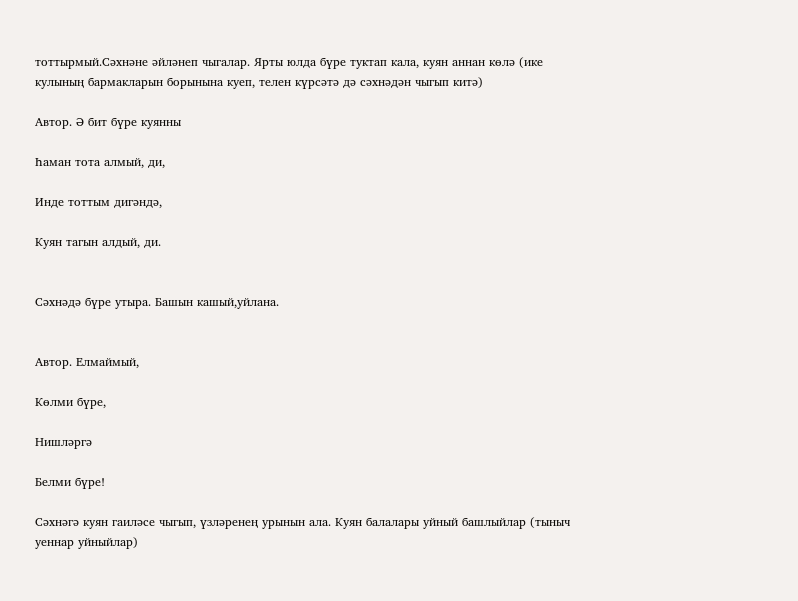тоттырмый.Сәхнәне әйләнеп чыгалар. Ярты юлда бүре туктап кала, куян аннан көлә (ике кулының бармакларын борынына куеп, телен күрсәтә дә сәхнәдән чыгып китә)

Автор. Ә бит бүре куянны

Һаман тота алмый, ди,

Инде тоттым дигәндә,

Куян тагын алдый, ди.


Сәхнәдә бүре утыра. Башын кашый,уйлана.


Автор. Елмаймый,

Көлми бүре,

Нишләргә

Белми бүре!

Сәхнәгә куян гаиләсе чыгып, үзләренең урынын ала. Куян балалары уйный башлыйлар (тыныч уеннар уйныйлар)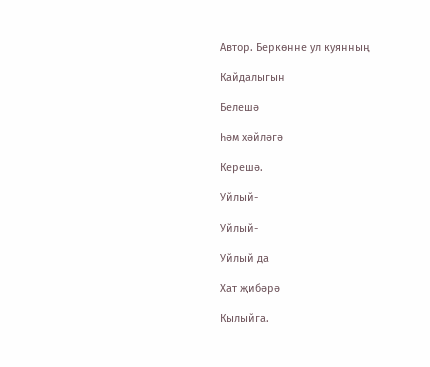Автор. Беркөнне ул куянның

Кайдалыгын

Белешә

һәм хәйләгә

Керешә.

Уйлый-

Уйлый-

Уйлый да

Хат җибәрә

Кылыйга.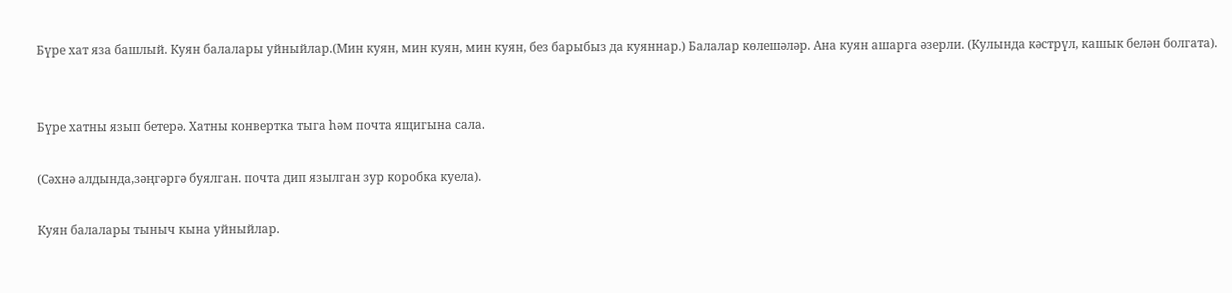Бүре хат яза башлый. Куян балалары уйныйлар.(Мин куян, мин куян, мин куян, без барыбыз да куяннар.) Балалар көлешәләр. Ана куян ашарга әзерли. (Кулында кәстрүл, кашык белән болгата).


Бүре хатны язып бетерә. Хатны конвертка тыга һәм почта ящигына сала.

(Сәхнә алдында,зәңгәргә буялган. почта дип язылган зур коробка куела).

Куян балалары тыныч кына уйныйлар.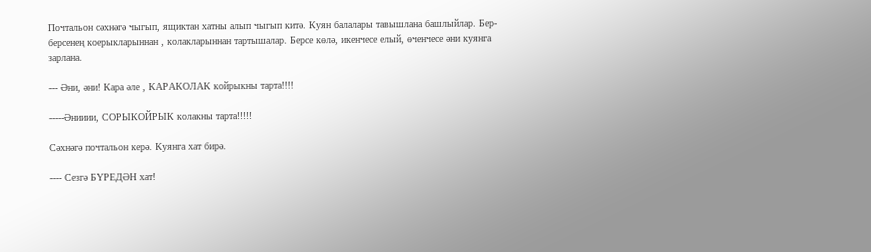Почтальон сәхнәгә чыгып, ящиктан хатны алып чыгып китә. Куян балалары тавышлана башлыйлар. Бер-берсенең коерыкларыннан , колакларыннан тартышалар. Берсе көлә, икенчесе елый, өченчесе әни куянга зарлана.

--- Әни, әни! Кара әле , КАРАКОЛАК койрыкны тарта!!!!

-----Әнииии, СОРЫКОЙРЫК колакны тарта!!!!!

Сәхнәгә почтальон керә. Куянга хат бирә.

---- Сезгә БҮРЕДӘН хат!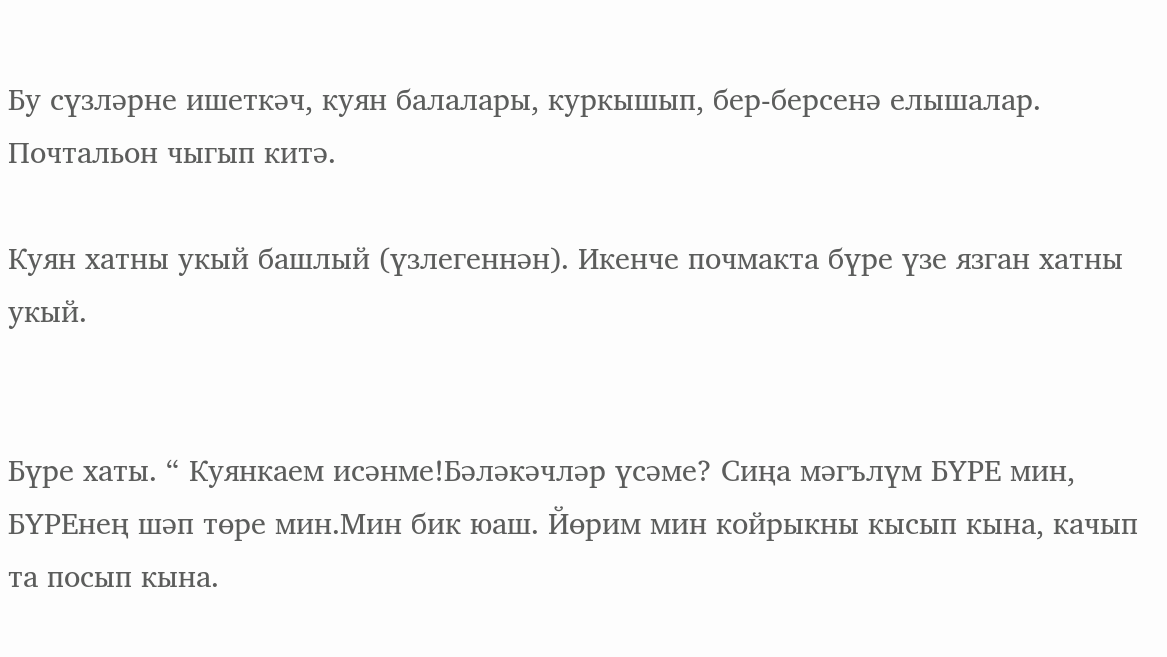Бу сүзләрне ишеткәч, куян балалары, куркышып, бер-берсенә елышалар. Почтальон чыгып китә.

Куян хатны укый башлый (үзлегеннән). Икенче почмакта бүре үзе язган хатны укый.


Бүре хаты. “ Куянкаем исәнме!Бәләкәчләр үсәме? Сиңа мәгълүм БҮРЕ мин, БҮРЕнең шәп төре мин.Мин бик юаш. Йөрим мин койрыкны кысып кына, качып та посып кына.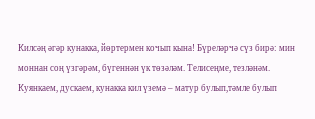Килсәң әгәр кунакка, йөртермен кочып кына! Бүреләрчә сүз бирә: мин моннан соң үзгәрәм, бүгеннән үк төзәләм. Телисеңме, тезләнәм. Куянкаем, дускаем, кунакка кил үземә – матур булып,тәмле булып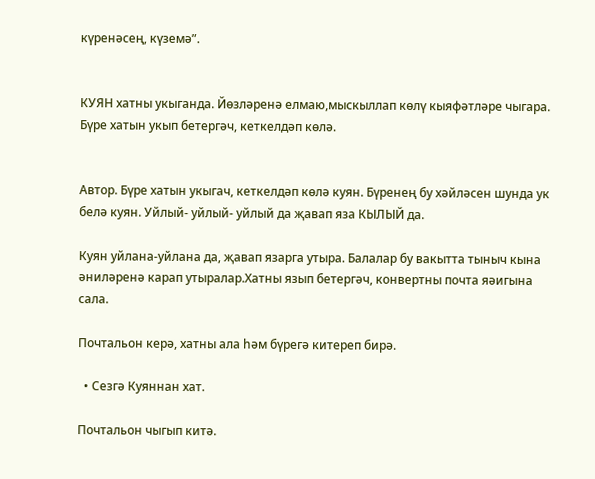күренәсең, күземә”.


КУЯН хатны укыганда. Йөзләренә елмаю,мыскыллап көлү кыяфәтләре чыгара. Бүре хатын укып бетергәч, кеткелдәп көлә.


Автор. Бүре хатын укыгач, кеткелдәп көлә куян. Бүренең бу хәйләсен шунда ук белә куян. Уйлый- уйлый- уйлый да җавап яза КЫЛЫЙ да.

Куян уйлана-уйлана да, җавап язарга утыра. Балалар бу вакытта тыныч кына әниләренә карап утыралар.Хатны язып бетергәч, конвертны почта яәигына сала.

Почтальон керә, хатны ала һәм бүрегә китереп бирә.

  • Сезгә Куяннан хат.

Почтальон чыгып китә.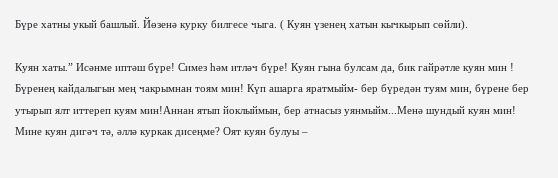Бүре хатны укый башлый. Йөзенә курку билгесе чыга. ( Куян үзенең хатын кычкырып сөйли).

Куян хаты.” Исәнме иптәш бүре! Симез һәм итләч бүре! Куян гына булсам да, бик гайрәтле куян мин ! Бүренең кайдалыгын мең чакрымнан тоям мин! Күп ашарга яратмыйм- бер бүредән туям мин, бүрене бер утырып ялт иттереп куям мин!Аннан ятып йоклыймын, бер атнасыз уянмыйм...Менә шундый куян мин! Мине куян дигәч тә, әллә куркак дисеңме? Оят куян булуы –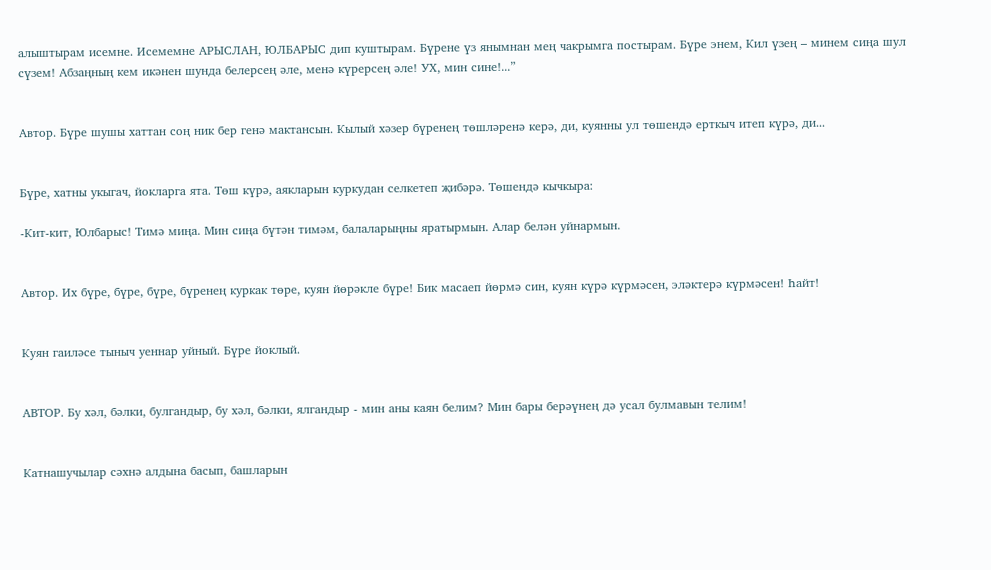алыштырам исемне. Исемемне АРЫСЛАН, ЮЛБАРЫС дип куштырам. Бүрене үз янымнан мең чакрымга постырам. Бүре энем, Кил үзең – минем сиңа шул сүзем! Абзаңның кем икәнен шунда белерсең әле, менә күрерсең әле! УХ, мин сине!...”


Автор. Бүре шушы хаттан соң ник бер генә мактансын. Кылый хәзер бүренең төшләренә керә, ди, куянны ул төшендә ерткыч итеп күрә, ди...


Бүре, хатны укыгач, йокларга ята. Төш күрә, аякларын куркудан селкетеп җибәрә. Төшендә кычкыра:

-Кит-кит, Юлбарыс! Тимә миңа. Мин сиңа бүтән тимәм, балаларыңны яратырмын. Алар белән уйнармын.


Автор. Их бүре, бүре, бүре, бүренең куркак төре, куян йөрәкле бүре! Бик масаеп йөрмә син, куян күрә күрмәсен, эләктерә күрмәсен! Һайт!


Куян гаиләсе тыныч уеннар уйный. Бүре йоклый.


АВТОР. Бу хәл, бәлки, булгандыр, бу хәл, бәлки, ялгандыр - мин аны каян белим? Мин бары берәүнең дә усал булмавын телим!


Катнашучылар сәхнә алдына басып, башларын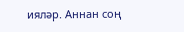ияләр. Аннан соң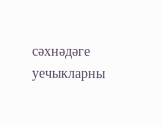сәхнәдәге уечыкларны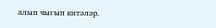алып чыгып китәләр.